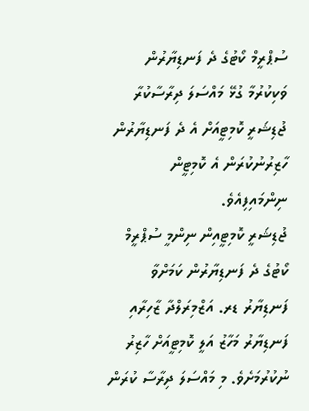ސުޕްރީމް ކޯޓުގެ ދެ ފަނޑިޔާރުން ވަކިކުރުމާ ގުޅޭ މައްސަލަ ދިރާސާކުރާ ޖުޑިޝަރީ ކޮމިޓީއަށް އެ ދެ ފަނޑިޔާރުން ހާޒިރުނުކުރަން އެ ކޮމިޓީން ނިންމައިފިއެވެ.
ޖުޑިޝަރީ ކޮމިޓީއިން ނިންމީ ސުޕްރީމް ކޯޓުގެ ދެ ފަނޑިޔާރުން ކަމަށްވާ ފަނޑިޔާރު ޑރ. އަޒްމިރަލްދާ ޒާހިރާއި ފަނޑިޔާރު މަހާޒު އަލީ ކޮމިޓީއަށް ހާޒިރު ނުކުރުމަށެވެ. މި މައްސަލަ ދިރާސާ ކުރަން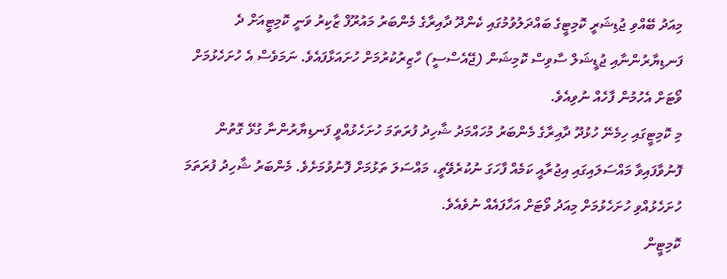މިއަދު ބޭއްވި ޖުޑިޝަރީ ކޮމިޓީގެ ބައްދަލުވުމުގައި ކެންދޫ ދާއިރާގެ މެންބަރު މައުރޫފް ޒާކިރު ވަނީ ކޮމިޓީއަށް ދެ ފަނޑިޔާރުންނާއި ޖުޑީޝަލް ސާވިސް ކޮމިޝަން (ޖޭއެސްސީ) ހާޒިރުކުރުމަށް ހުށައަޅާފައެވެ. ނަމަވެސް އެ ހުށަހެޅުމަށް ވޯޓަށް އެހުމުން ފާހެއް ނުވިއެވެ.
މި ކޮމިޓީގައި ހިމެނޭ ހުޅުދޫ ދާއިރާގެ މެންބަރު މުހައްމަދު ޝާހިދު ފުރަތަމަ ހުށަހެޅުއްވީ ފަނޑިޔާރުންނާ ގުޅޭ ގޮތުން ފޮނުވާފައިވާ މައްސަލައިގައި އިޖުރާއީ ކަމެއް ފާހަގަ ނުކުރެވޭތީ، މައްސަލަ ތަޅުމަށް ފޮނުވުމަށެވެ. މެންބަރު ޝާހިދު ފުރަތަމަ ހުށަހެޅުއްވި ހުށަހެޅުމަށް މިއަދު ވޯޓަށް އަހާފައެއް ނުވެއެވެ.
ކޮމިޓީން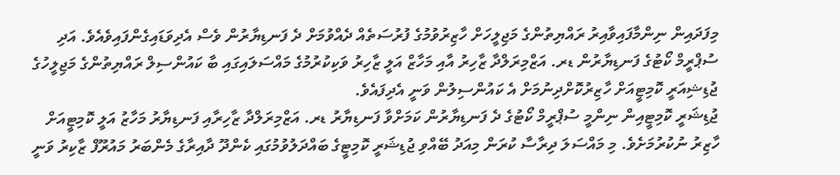މިފަދައިން ނިންމާފައިވާއިރު ރައްޔިތުންގެ މަޖިލީހަށް ހާޒިރުވުމުގެ ފުރުސަތެއް ދެއްވުމަށް ދެ ފަނޑިޔާރުން ވެސް އެދިވަޑައިގެންފައިވެއެވެ. އަދި ސުޕްރީމް ކޯޓުގެ ފަނޑިޔާރުން ޑރ. އަޒްމިރަލްދާ ޒާހިރު އާއި މަހާޒް އަލީ ޒާހިރު ވަކިކުރުމުގެ މައްސަލައިގައި ބާ ކައުންސިލް ރައްޔިތުންގެ މަޖިލީހުގެ ޖުޑިޝިއަރީ ކޮމިޓީއަށް ހާޒިރުކޮށްދިނުމަށް އެ ކައުންސިލުން ވަނީ އެދިފައެވެ.
ޖުޑިޝަރީ ކޮމިޓީއިން ނިންމީ ސުޕްރީމް ކޯޓުގެ ދެ ފަނޑިޔާރުން ކަމަށްވާ ފަނޑިޔާރު ޑރ. އަޒްމިރަލްދާ ޒާހިރާއި ފަނޑިޔާރު މަހާޒު އަލީ ކޮމިޓީއަށް ހާޒިރު ނުކުރުމަށެވެ. މި މައްސަލަ ދިރާސާ ކުރަން މިއަދު ބޭއްވި ޖުޑިޝަރީ ކޮމިޓީގެ ބައްދަލުވުމުގައި ކެންދޫ ދާއިރާގެ މެންބަރު މައުރޫފް ޒާކިރު ވަނީ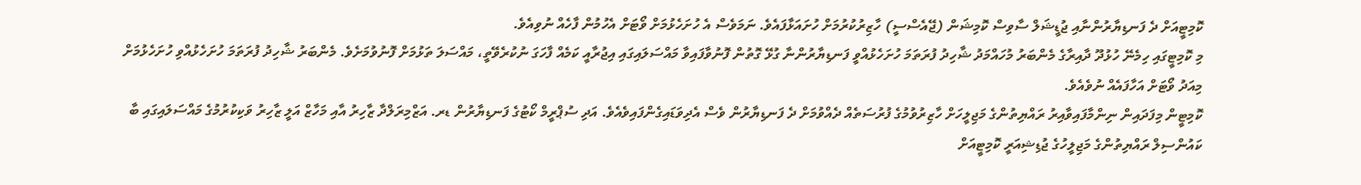ކޮމިޓީއަށް ދެ ފަނޑިޔާރުންނާއި ޖުޑީޝަލް ސާވިސް ކޮމިޝަން (ޖޭއެސްސީ) ހާޒިރުކުރުމަށް ހުށައަޅާފައެވެ. ނަމަވެސް އެ ހުށަހެޅުމަށް ވޯޓަށް އެހުމުން ފާހެއް ނުވިއެވެ.
މި ކޮމިޓީގައި ހިމެނޭ ހުޅުދޫ ދާއިރާގެ މެންބަރު މުހައްމަދު ޝާހިދު ފުރަތަމަ ހުށަހެޅުއްވީ ފަނޑިޔާރުންނާ ގުޅޭ ގޮތުން ފޮނުވާފައިވާ މައްސަލައިގައި އިޖުރާއީ ކަމެއް ފާހަގަ ނުކުރެވޭތީ، މައްސަލަ ތަޅުމަށް ފޮނުވުމަށެވެ. މެންބަރު ޝާހިދު ފުރަތަމަ ހުށަހެޅުއްވި ހުށަހެޅުމަށް މިއަދު ވޯޓަށް އަހާފައެއް ނުވެއެވެ.
ކޮމިޓީން މިފަދައިން ނިންމާފައިވާއިރު ރައްޔިތުންގެ މަޖިލީހަށް ހާޒިރުވުމުގެ ފުރުސަތެއް ދެއްވުމަށް ދެ ފަނޑިޔާރުން ވެސް އެދިވަޑައިގެންފައިވެއެވެ. އަދި ސުޕްރީމް ކޯޓުގެ ފަނޑިޔާރުން ޑރ. އަޒްމިރަލްދާ ޒާހިރު އާއި މަހާޒް އަލީ ޒާހިރު ވަކިކުރުމުގެ މައްސަލައިގައި ބާ ކައުންސިލް ރައްޔިތުންގެ މަޖިލީހުގެ ޖުޑިޝިއަރީ ކޮމިޓީއަށް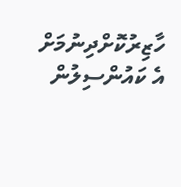ހާޒިރުކޮށްދިނުމަށް އެ ކައުންސިލުން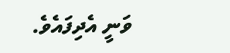ވަނީ އެދިފައެވެ.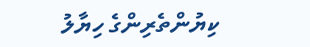ކިޔުންތެރިންގެ ހިޔާލު